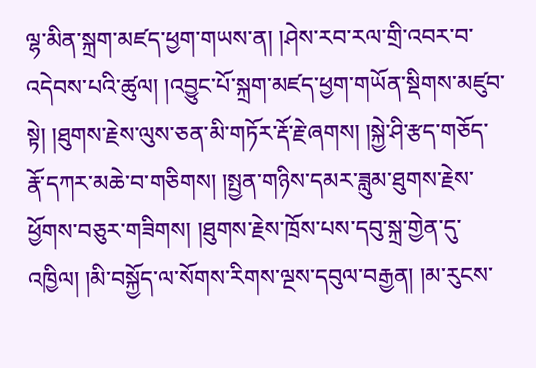ལྷ་མིན་སྐྲག་མཛད་ཕྱག་གཡས་ན། །ཤེས་རབ་རལ་གྲི་འབར་བ་འདེབས་པའི་ཚུལ། །འབྱུང་པོ་སྐྲག་མཛད་ཕྱག་གཡོན་སྡིགས་མཛུབ་སྟེ། །ཐུགས་རྗེས་ལུས་ཅན་མི་གཏོར་རྡོ་རྗེ་ཞགས། །སྐྱེ་ཤི་རྩད་གཅོད་རྣོ་དཀར་མཆེ་བ་གཅིགས། །སྤྱན་གཉིས་དམར་ཟླུམ་ཐུགས་རྗེས་ཕྱོགས་བཅུར་གཟིགས། །ཐུགས་རྗེས་ཁྲོས་པས་དབུ་སྐྲ་གྱེན་དུ་འཁྱིལ། །མི་བསྐྱོད་ལ་སོགས་རིགས་ལྔས་དབུལ་བརྒྱན། །མ་རུངས་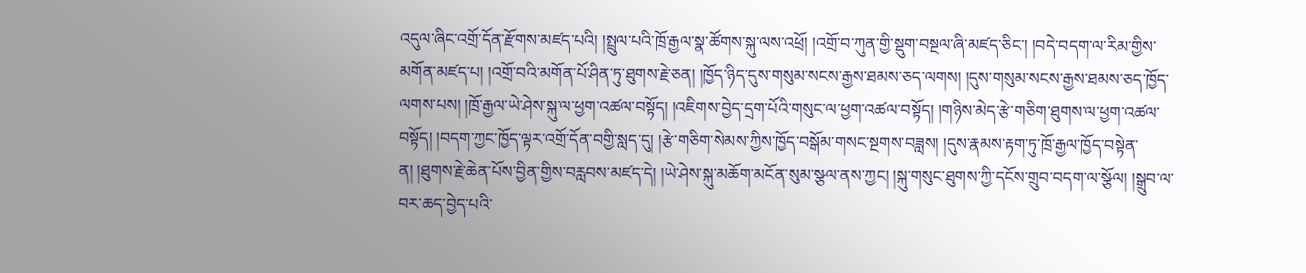འདུལ་ཞིང་འགྲོ་དོན་རྫོགས་མཛད་པའི། །སྤྲུལ་པའི་ཁྲོ་རྒྱལ་སྣ་ཚོགས་སྐུ་ལས་འཕྲོ། །འགྲོ་བ་ཀུན་གྱི་སྡུག་བསྔལ་ཞི་མཛད་ཅིང་། །བདེ་བདག་ལ་རིམ་གྱིས་མགོན་མཛད་པ། །འགྲོ་བའི་མགོན་པོ་ཤིན་ཏུ་ཐུགས་རྗེ་ཅན། །ཁྱོད་ཉིད་དུས་གསུམ་སངས་རྒྱས་ཐམས་ཅད་ལགས། །དུས་གསུམ་སངས་རྒྱས་ཐམས་ཅད་ཁྱོད་ལགས་པས། །ཁྲོ་རྒྱལ་ཡེ་ཤེས་སྐུ་ལ་ཕྱག་འཚལ་བསྟོད། །འཇིགས་བྱེད་དྲག་པོའི་གསུང་ལ་ཕྱག་འཚལ་བསྟོད། །གཉིས་མེད་རྩེ་གཅིག་ཐུགས་ལ་ཕྱག་འཚལ་བསྟོད། །བདག་ཀྱང་ཁྱོད་ལྟར་འགྲོ་དོན་བགྱི་སླད་དུ། །རྩེ་གཅིག་སེམས་ཀྱིས་ཁྱོད་བསྒོམ་གསང་སྔགས་བཟླས། །དུས་རྣམས་རྟག་ཏུ་ཁྲོ་རྒྱལ་ཁྱོད་བསྟེན་ན། །ཐུགས་རྗེ་ཆེན་པོས་བྱིན་གྱིས་བརླབས་མཛད་དེ། །ཡེ་ཤེས་སྐུ་མཆོག་མངོན་སུམ་སྩལ་ནས་ཀྱང། །སྐུ་གསུང་ཐུགས་ཀྱི་དངོས་གྲུབ་བདག་ལ་སྩོལ། །སྒྲུབ་ལ་བར་ཆད་བྱེད་པའི་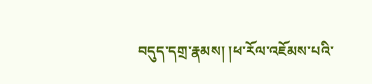བདུད་དགྲ་རྣམས། །ཕ་རོལ་འཇོམས་པའི་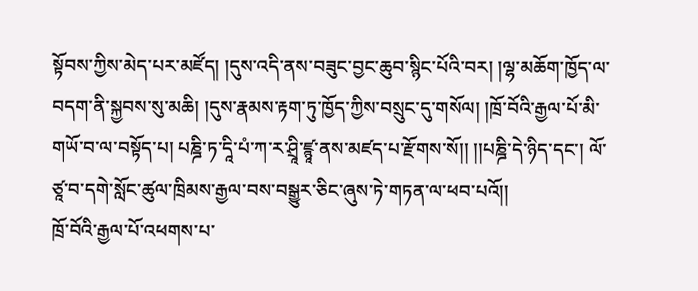སྟོབས་ཀྱིས་མེད་པར་མཛོད། །དུས་འདི་ནས་བཟུང་བྱང་ཆུབ་སྙིང་པོའི་བར། །ལྷ་མཆོག་ཁྱོད་ལ་བདག་ནི་སྐྱབས་སུ་མཆི། །དུས་རྣམས་རྟག་ཏུ་ཁྱོད་ཀྱིས་བསྲུང་དུ་གསོལ། །ཁྲོ་བོའི་རྒྱལ་པོ་མི་གཡོ་བ་ལ་བསྟོད་པ། པཎྜི་ཏ་དཱི་པཾ་ཀ་ར་ཤྲཱི་ཛྙཱ་ནས་མཛད་པ་རྫོགས་སོ།། །།པཎྜི་དེ་ཉིད་དང་། ལོ་ཙཱ་བ་དགེ་སློང་ཚུལ་ཁྲིམས་རྒྱལ་བས་བསྒྱུར་ཅིང་ཞུས་ཏེ་གཏན་ལ་ཕབ་པའོ།།
ཁྲོ་བོའི་རྒྱལ་པོ་འཕགས་པ་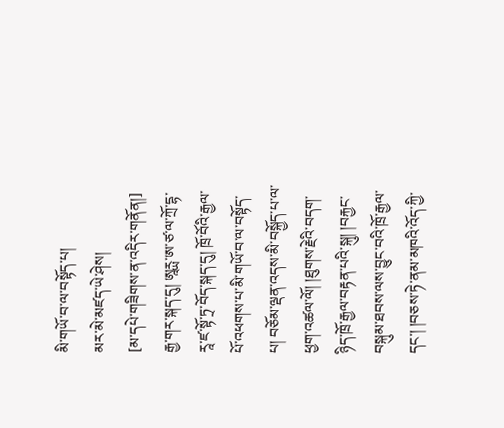མི་གཡོ་བ་ལ་བསྟོད་པ།
མར་མེ་མཛད་ཡེ་ཤེས།
[མ་དཔེ་གཟིགས་ན་འདིར་གནོན།]
རྒྱ་གར་སྐད་དུ། ཨཱཪྻ་ཨ་ཙ་ལ་ཀྲོ་དྷ་རཱ་ཛ་སྟོ་ཏྲ་བོད་སྐད་དུ། ཁྲོ་བོའི་རྒྱལ་པོ་འཕགས་པ་མི་གཡོ་བ་ལ་བསྟོད་པ། བཅོམ་ལྡན་འདས་མི་བསྐྱོད་པ་ལ་ཕྱག་འཚལ་ལོ། །ཐུགས་རྗེའི་བདག་ཉིད་ཁྲོ་རྒྱལ་བརྟན་པའི་སྐུ། །བརྐྱང་བསྐུམ་ཐབས་ལས་བྱུང་བའི་ཁྲོ་རྒྱལ་དང་། །བཅས་ཏེ་ནམ་མཁའི་འོད་ཀྱི་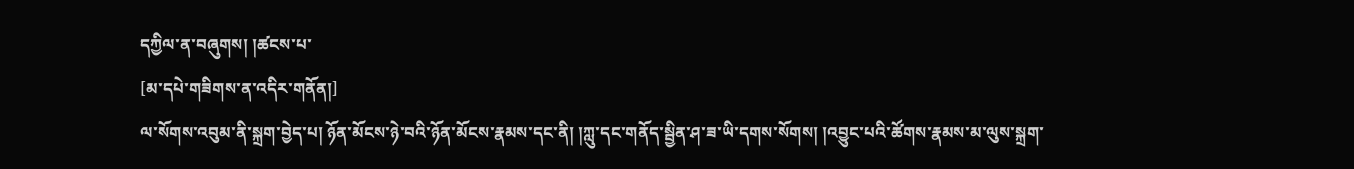དཀྱིལ་ན་བཞུགས། །ཚངས་པ་
[མ་དཔེ་གཟིགས་ན་འདིར་གནོན།]
ལ་སོགས་འབུམ་ནི་སྐྲག་བྱེད་པ། ཉོན་མོངས་ཉེ་བའི་ཉོན་མོངས་རྣམས་དང་ནི། །ཀླུ་དང་གནོད་སྦྱིན་ཤ་ཟ་ཡི་དགས་སོགས། །འབྱུང་པའི་ཚོགས་རྣམས་མ་ལུས་སྐྲག་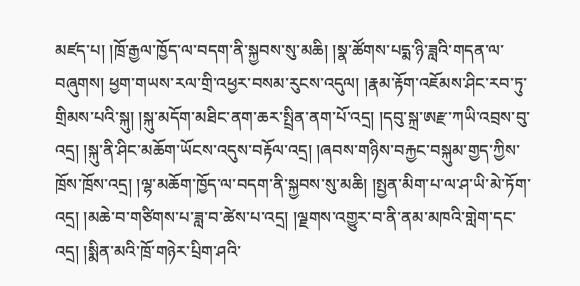མཛད་པ། །ཁྲོ་རྒྱལ་ཁྱོད་ལ་བདག་ནི་སྐྱབས་སུ་མཆི། །སྣ་ཚོགས་པདྨ་ཉི་ཟླའི་གདན་ལ་བཞུགས། ཕྱག་གཡས་རལ་གྲི་འཕྱར་བསམ་རུངས་འདུལ། །རྣམ་རྟོག་འཇོམས་ཤིང་རབ་ཏུ་གྲིམས་པའི་སྐུ། །སྐུ་མདོག་མཐིང་ནག་ཆར་སྤྲིན་ནག་པོ་འདྲ། །དབུ་སྐྲ་ཨརྫ་ཀཡི་འབྲས་བུ་འདྲ། །སྐུ་ནི་ཤིང་མཆོག་ཡོངས་འདུས་བརྟོལ་འདྲ། །ཞབས་གཉིས་བརྐྱང་བསྐུམ་གྱད་ཀྱིས་ཁྲོས་ཁྲོས་འདྲ། །ལྷ་མཆོག་ཁྱོད་ལ་བདག་ནི་སྐྱབས་སུ་མཆི། །སྤྱན་མིག་པ་ལ་ཤ་ཡི་མེ་ཏོག་འདྲ། །མཆེ་བ་གཙིགས་པ་ཟླ་བ་ཚེས་པ་འདྲ། །ལྗགས་འགྱུར་བ་ནི་ནམ་མཁའི་གླེག་དང་འདྲ། །སྨིན་མའི་ཁྲོ་གཉེར་པྲིག་ཤའི་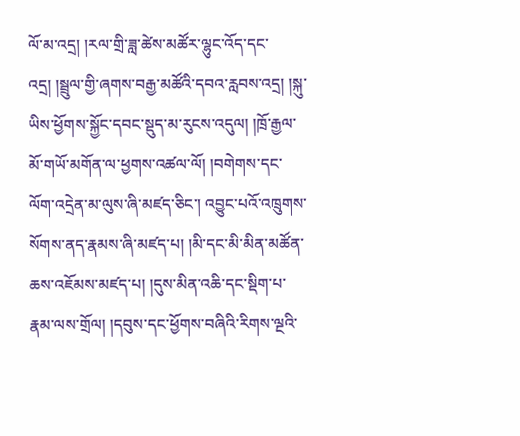ལོ་མ་འདྲ། །རལ་གྲི་ཟླ་ཚེས་མཚོར་ལྷུང་འོད་དང་འདྲ། །སྦྲུལ་གྱི་ཞགས་བརྒྱ་མཚོའི་དབའ་རླབས་འདྲ། །སྐུ་ཡིས་ཕྱོགས་སྐྱོང་དབང་སྡུད་མ་རུངས་འདུལ། །ཁྲོ་རྒྱལ་མོ་གཡོ་མགོན་ལ་ཕྱགས་འཚལ་ལོ། །བགེགས་དང་ལོག་འདྲེན་མ་ལུས་ཞི་མཛད་ཅིང་། འབྱུང་པའོ་འཁྲུགས་སོགས་ནད་རྣམས་ཞི་མཛད་པ། །མི་དང་མི་མིན་མཚོན་ཆས་འཇོམས་མཛད་པ། །དུས་མིན་འཆི་དང་སྡིག་པ་རྣམ་ལས་གྲོལ། །དབུས་དང་ཕྱོགས་བཞིའི་རིགས་ལྔའི་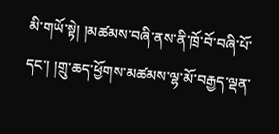མི་གཡོ་སྟེ། །མཚམས་བཞི་ནས་ནི་ཁྲོ་བོ་བཞི་པོ་དང་། །གྲུ་ཆད་ཕྱོགས་མཚམས་ལྷ་མོ་བརྒྱད་ལྡན་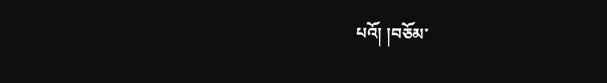པའོ། །བཅོམ་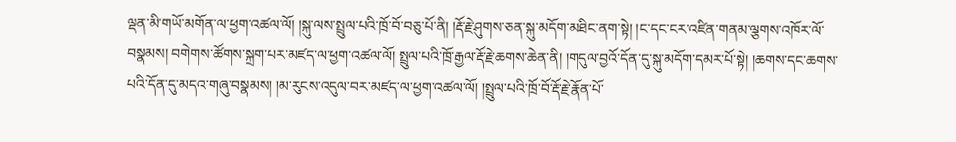ལྡན་མི་གཡོ་མགོན་ལ་ཕྱག་འཚལ་ལོ། །སྐུ་ལས་སྤྲུལ་པའི་ཁྲོ་བོ་བཅུ་པོ་ནི། །རྡོ་རྗེ་ཤུགས་ཅན་སྐུ་མདོག་མཐིང་ནག་སྟེ། །ང་དང་ངར་འཛིན་གནམ་ལྕགས་འཁོར་ལོ་བསྣམས། བགེགས་ཚོགས་སྐྲག་པར་མཛད་ལ་ཕྱག་འཚལ་ལོ། སྤྲུལ་པའི་ཁྲོ་རྒྱལ་རྡོ་རྗེ་ཆགས་ཆེན་ནི། །གདུལ་བྱའོ་དོན་དུ་སྐུ་མདོག་དམར་པོ་སྟེ། །ཆགས་དང་ཆགས་པའི་དོན་དུ་མདའ་གཞུ་བསྣམས། །མ་རུངས་འདུལ་བར་མཛད་ལ་ཕྱག་འཚལ་ལོ། །སྤྲུལ་པའི་ཁྲོ་བོ་རྡོ་རྗེ་རྣོན་པོ་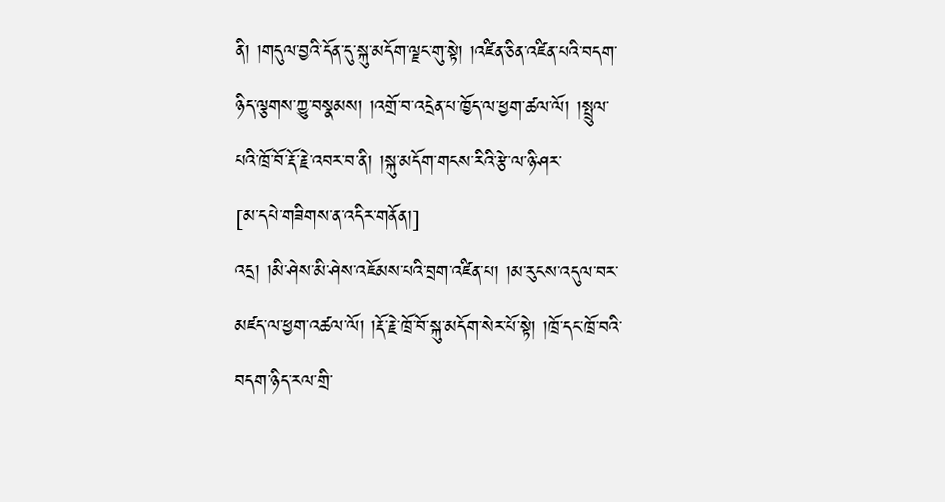ནི། །གདུལ་བྱའི་དོན་དུ་སྐུ་མདོག་ལྗང་གུ་སྟེ། །འཛིན་ཅིན་འཛིན་པའི་བདག་ཉིད་ལྕགས་ཀྱུ་བསྣམས། །འགྲོ་བ་འདྲེན་པ་ཁྱོད་ལ་ཕྱག་ཚལ་ལོ། །སྤྲུལ་པའི་ཁྲོ་བོ་རྡོ་རྗེ་འབར་བ་ནི། །སྐུ་མདོག་གངས་རིའི་རྩེ་ལ་ཉི་ཤར་
[མ་དཔེ་གཟིགས་ན་འདིར་གནོན།]
འདྲ། །མི་ཤེས་མི་ཤེས་འཇོམས་པའི་བྲག་འཛིན་པ། །མ་རུངས་འདུལ་བར་མཛད་ལ་ཕྱག་འཚལ་ལོ། །རྡོ་རྗེ་ཁྲོ་བོ་སྐུ་མདོག་སེར་པོ་སྟེ། །ཁྲོ་དང་ཁྲོ་བའི་བདག་ཉིད་རལ་གྲི་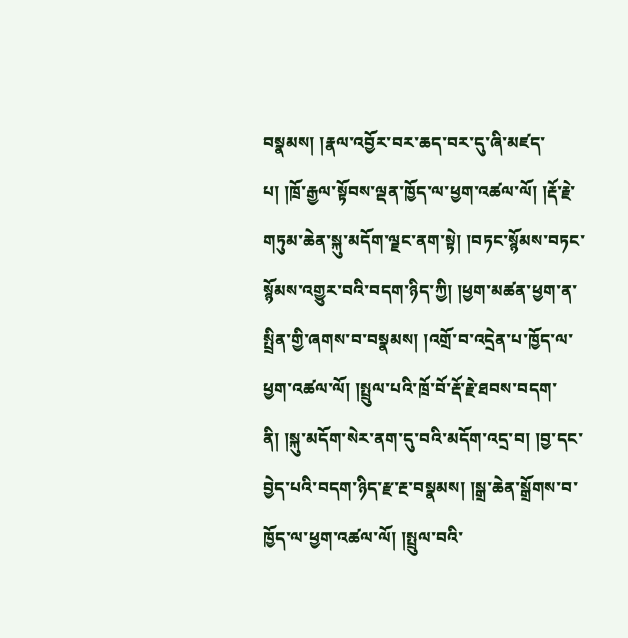བསྣམས། །རྣལ་འབྱོར་བར་ཆད་བར་དུ་ཞི་མཛད་པ། །ཁྲོ་རྒྱལ་སྟོབས་ལྡན་ཁྱོད་ལ་ཕྱག་འཚལ་ལོ། །རྡོ་རྗེ་གཏུམ་ཆེན་སྐུ་མདོག་ལྗང་ནག་སྟེ། །བཏང་སྙོམས་བཏང་སྙོམས་འགྱུར་བའི་བདག་ཉིད་ཀྱི། །ཕྱག་མཚན་ཕྱག་ན་སྤྲིན་གྱི་ཞགས་བ་བསྣམས། །འགྲོ་བ་འདྲེན་པ་ཁྱོད་ལ་ཕྱག་འཚལ་ལོ། །སྤྲུལ་པའི་ཁྲོ་བོ་རྡོ་རྗེ་ཐབས་བདག་ནི། །སྐུ་མདོག་སེར་ནག་དུ་བའི་མདོག་འདྲ་བ། །བྱ་དང་བྱེད་པའི་བདག་ཉིད་རྫ་རྔ་བསྣམས། །སྒྲ་ཆེན་སྒྲོགས་བ་ཁྱོད་ལ་ཕྱག་འཚལ་ལོ། །སྤྲུལ་བའི་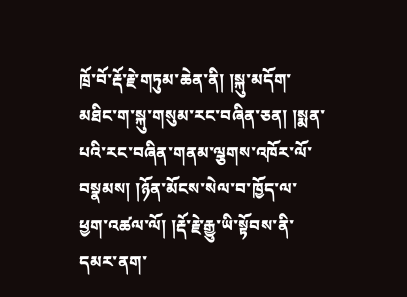ཁྲོ་བོ་རྡོ་རྗེ་གཏུམ་ཆེན་ནི། །སྐུ་མདོག་མཐིང་ག་སྐུ་གསུམ་རང་བཞིན་ཅན། །སྨན་པའི་རང་བཞིན་གནམ་ལྕགས་འཁོར་ལོ་བསྣམས། །ཉོན་མོངས་སེལ་བ་ཁྱོད་ལ་ཕྱག་འཚལ་ལོ། །རྡོ་རྗེ་རྒྱུ་ཡི་སྟོབས་ནི་དམར་ནག་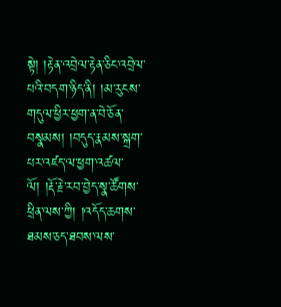སྟེ། །རྟེན་འབྲེལ་རྟེན་ཅིང་འབྲེལ་པའི་བདག་ཉིད་ནི། །མ་རུངས་གདུལ་ཕྱིར་ཕྱག་ན་བེ་ཅོན་བསྣམས། །བདུད་རྣམས་སྐྲག་པར་འཛད་ལ་ཕྱག་འཚལ་ལོ། །རྡོ་རྗེ་རབ་བྱེད་སྣ་ཚོགས་ཕྲིན་ལས་ཀྱི། །འདོད་ཆགས་ཐམས་ཅད་ཐབས་ལས་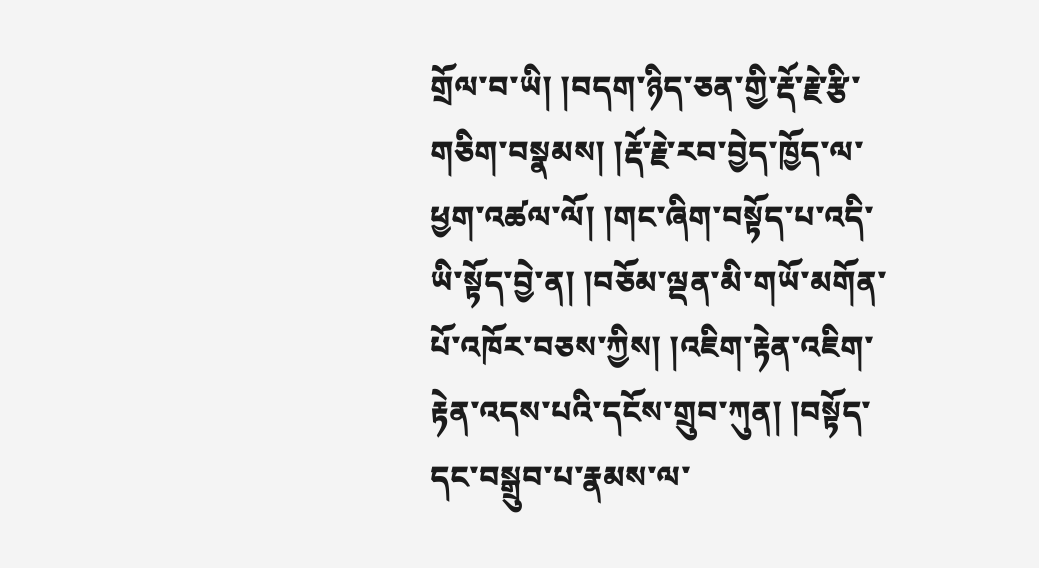གྲོལ་བ་ཡི། །བདག་ཉིད་ཅན་གྱི་རྡོ་རྗེ་རྩི་གཅིག་བསྣམས། །རྡོ་རྗེ་རབ་བྱེད་ཁྱོད་ལ་ཕྱག་འཚལ་ལོ། །གང་ཞིག་བསྟོད་པ་འདི་ཡི་སྟོད་བྱེ་ན། །བཅོམ་ལྡན་མི་གཡོ་མགོན་པོ་འཁོར་བཅས་ཀྱིས། །འཇིག་རྟེན་འཇིག་རྟེན་འདས་པའི་དངོས་གྲུབ་ཀུན། །བསྟོད་དང་བསྒྲུབ་པ་རྣམས་ལ་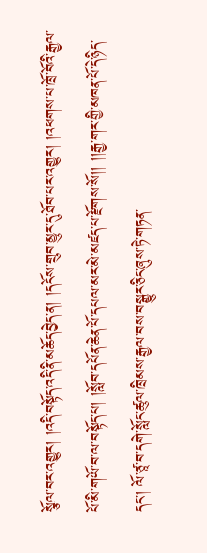སྩོལ་བར་འགྱུར། །འདི་བསྟོད་འདི་ནི་མཆོད་བྱེད་ན། །དངོས་གྲུབ་མྱུར་དུ་ཐོབ་པར་འགྱུར། །འཕགས་པ་ཁྲོ་བོའི་རྒྱལ་པོ་མི་གཡོ་བ་ལ་བསྟོད་པ། །སློབ་དཔོན་ཆེན་པོ་དཔལ་མར་མེ་མཛད་པ་རྫོགས་སོ།། །།རྒྱ་གར་གྱི་མཁན་པོ་དེ་ཉིད་དང་། ལོ་ཙཱ་བ་དགེ་སློང་ཚུལ་ཁྲིམས་རྒྱལ་བས་བསྒྱུར་ཅིང་ཞུས་ཏེ་གཏན་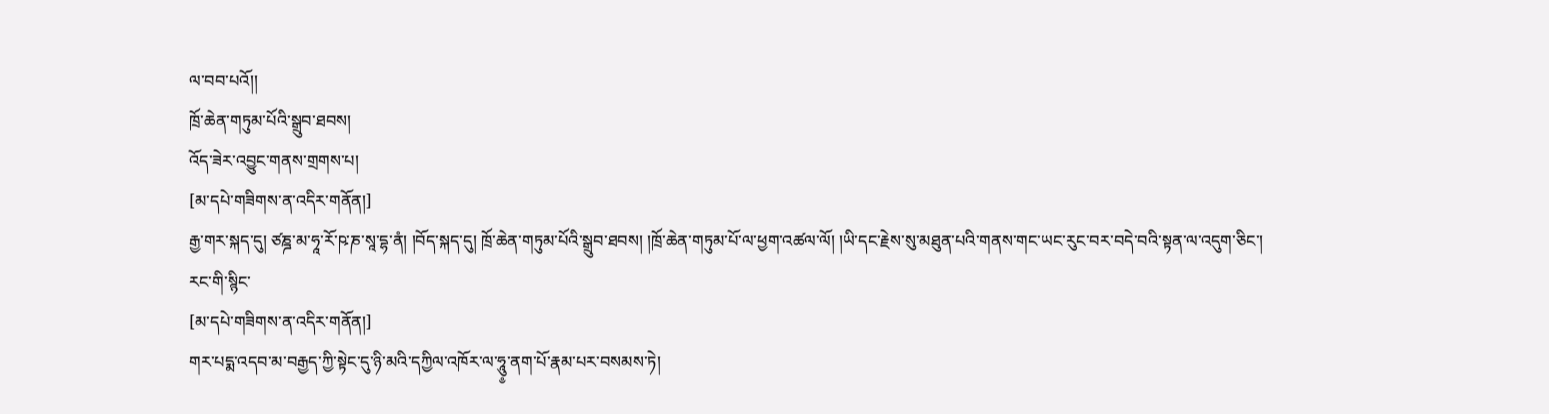ལ་བབ་པའོ།།
ཁྲོ་ཆེན་གཏུམ་པོའི་སྒྲུབ་ཐབས།
འོད་ཟེར་འབྱུང་གནས་གྲགས་པ།
[མ་དཔེ་གཟིགས་ན་འདིར་གནོན།]
རྒྱ་གར་སྐད་དུ། ཙཎྜ་མ་ཧཱ་རོ་ཥ་ཎ་སཱ་དྷ་ནཾ། །བོད་སྐད་དུ། ཁྲོ་ཆེན་གཏུམ་པོའི་སྒྲུབ་ཐབས། །ཁྲོ་ཆེན་གཏུམ་པོ་ལ་ཕྱག་འཚལ་ལོ། །ཡི་དང་རྗེས་སུ་མཐུན་པའི་གནས་གང་ཡང་རུང་བར་བདེ་བའི་སྟན་ལ་འདུག་ཅིང་། རང་གི་སྙིང་
[མ་དཔེ་གཟིགས་ན་འདིར་གནོན།]
གར་པདྨ་འདབ་མ་བརྒྱད་ཀྱི་སྟེང་དུ་ཉི་མའི་དཀྱིལ་འཁོར་ལ་ཧཱུ༵་ནག་པོ་རྣམ་པར་བསམས་ཏེ།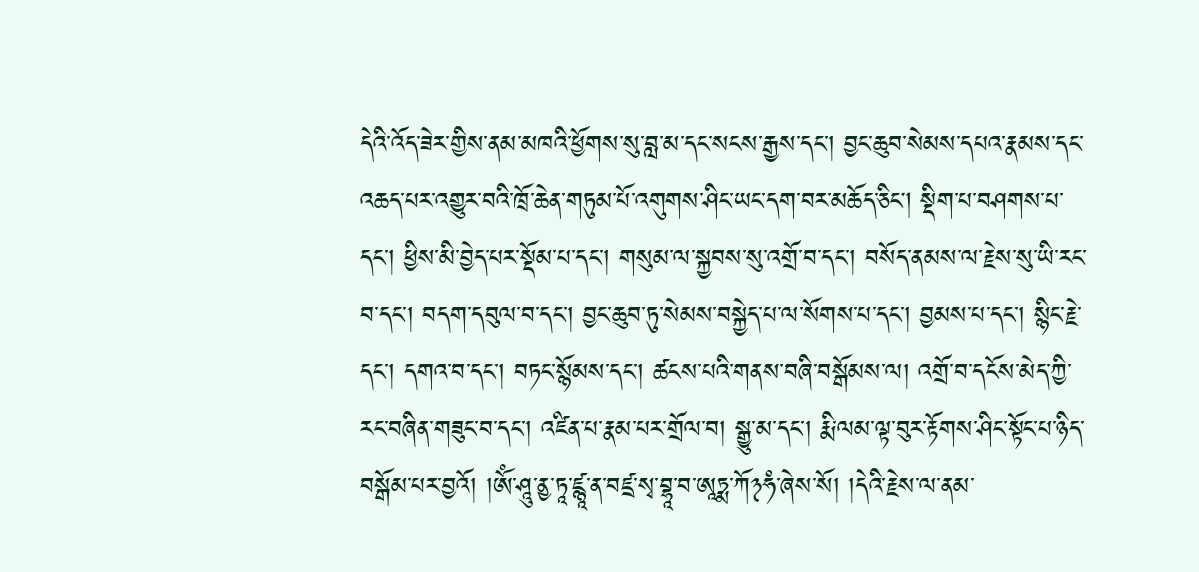དེའི་འོད་ཟེར་གྱིས་ནམ་མཁའི་ཕྱོགས་སུ་བླ་མ་དང་སངས་རྒྱས་དང་། བྱང་ཆུབ་སེམས་དཔའ་རྣམས་དང་འཆད་པར་འགྱུར་བའི་ཁྲོ་ཆེན་གཏུམ་པོ་འགུགས་ཤིང་ཡང་དག་བར་མཆོད་ཅིང། སྡིག་པ་བཤགས་པ་དང་། ཕྱིས་མི་བྱེད་པར་སྡོམ་པ་དང་། གསུམ་ལ་སྐྱབས་སུ་འགྲོ་བ་དང་། བསོད་ནམས་ལ་རྗེས་སུ་ཡི་རང་བ་དང་། བདག་དབུལ་བ་དང་། བྱང་ཆུབ་ཏུ་སེམས་བསྐྱེད་པ་ལ་སོགས་པ་དང་། བྱམས་པ་དང་། སྙིང་རྗེ་དང་། དགའ་བ་དང་། བཏང་སྙོམས་དང་། ཚངས་པའི་གནས་བཞི་བསྒོམས་ལ། འགྲོ་བ་དངོས་མེད་ཀྱི་རང་བཞིན་གཟུང་བ་དང་། འཛིན་པ་རྣམ་པར་གྲོལ་བ། སྒྱུ་མ་དང་། རྨི་ལམ་ལྟ་བུར་རྟོགས་ཤིང་སྟོང་པ་ཉིད་བསྒོམ་པར་བྱའོ། །ཨོཾ་ཤཱུ་ནྱ་ཏཱ་ཛྙཱ་ན་བཛྲ་སྭ་བྷཱ་བ་ཨཱཏྨ་ཀོ྅ཧཾ་ཞེས་སོ། །དེའི་རྗེས་ལ་ནམ་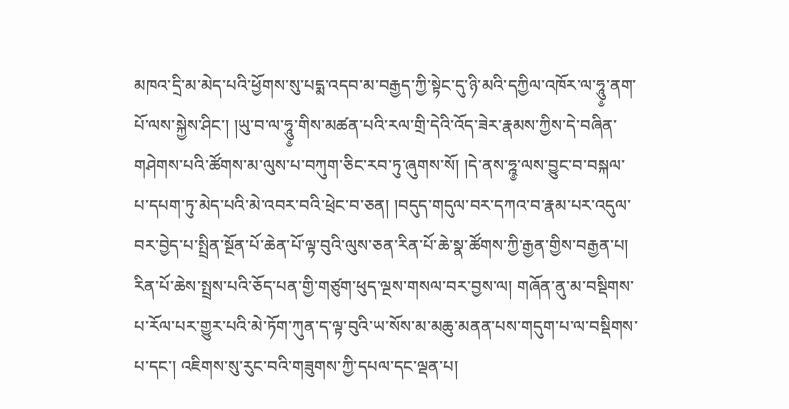མཁའ་དྲི་མ་མེད་པའི་ཕྱོགས་སུ་པདྨ་འདབ་མ་བརྒྱད་ཀྱི་སྟེང་དུ་ཉི་མའི་དཀྱིལ་འཁོར་ལ་ཧཱུ༵་ནག་པོ་ལས་སྐྱེས་ཤིང་། །ཡུ་བ་ལ་ཧཱུ༵་གིས་མཚན་པའི་རལ་གྲི་དེའི་འོད་ཟེར་རྣམས་ཀྱིས་དེ་བཞིན་གཤེགས་པའི་ཚོགས་མ་ལུས་པ་བཀུག་ཅིང་རབ་ཏུ་ཞུགས་སོ། །དེ་ནས་ཧྰ༵་ལས་བྱུང་བ་བསྐལ་པ་དཔག་ཏུ་མེད་པའི་མེ་འབར་བའི་ཕྲེང་བ་ཅན། །བདུད་གདུལ་བར་དཀའ་བ་རྣམ་པར་འདུལ་བར་བྱེད་པ་སྤྲིན་སྔོན་པོ་ཆེན་པོ་ལྟ་བུའི་ལུས་ཅན་རིན་པོ་ཆེ་སྣ་ཚོགས་ཀྱི་རྒྱན་གྱིས་བརྒྱན་པ། རིན་པོ་ཆེས་སྤྲས་པའི་ཅོད་པན་གྱི་གཙུག་ཕུད་ལྔས་གསལ་བར་བྱས་ལ། གཞོན་ནུ་མ་བསྡིགས་པ་རོལ་པར་གྱུར་པའི་མེ་ཏོག་ཀུན་ད་ལྟ་བུའི་ཡ་སོས་མ་མཆུ་མནན་པས་གདུག་པ་ལ་བསྡིགས་པ་དང་། འཇིགས་སུ་རུང་བའི་གཟུགས་ཀྱི་དཔལ་དང་ལྡན་པ།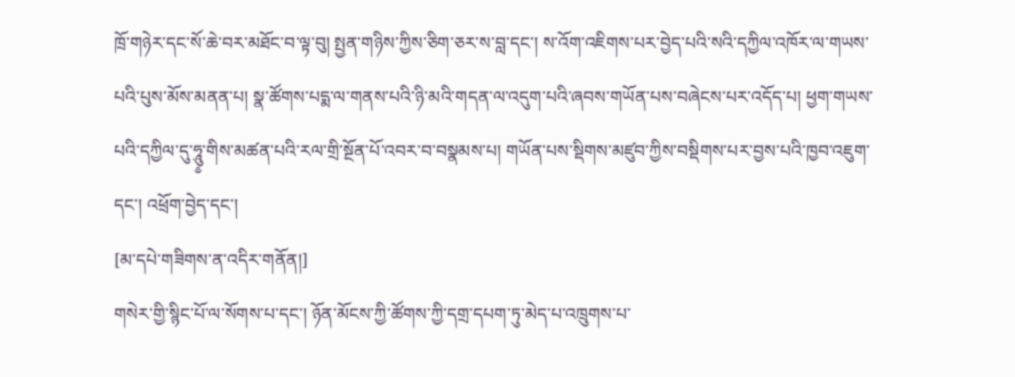ཁྲོ་གཉེར་དང་སོ་ཆེ་བར་མཐོང་བ་ལྟ་བུ། སྤྱན་གཉིས་ཀྱིས་ཅིག་ཅར་ས་བླ་དང་། ས་འོག་འཇིགས་པར་བྱེད་པའི་སའི་དཀྱིལ་འཁོར་ལ་གཡས་པའི་པུས་མོས་མནན་པ། སྣ་ཚོགས་པདྨ་ལ་གནས་པའི་ཉི་མའི་གདན་ལ་འདུག་པའི་ཞབས་གཡོན་པས་བཞེངས་པར་འདོད་པ། ཕྱག་གཡས་པའི་དཀྱིལ་དུ་ཧཱུ༵་གིས་མཚན་པའི་རལ་གྲི་སྔོན་པོ་འབར་བ་བསྣམས་པ། གཡོན་པས་སྡིགས་མཛུབ་ཀྱིས་བསྡིགས་པར་བྱས་པའི་ཁྱབ་འཇུག་དང་། འཕྲོག་བྱེད་དང་།
[མ་དཔེ་གཟིགས་ན་འདིར་གནོན།]
གསེར་གྱི་སྙིང་པོ་ལ་སོགས་པ་དང་། ཉོན་མོངས་ཀྱི་ཚོགས་ཀྱི་དགྲ་དཔག་ཏུ་མེད་པ་འཁྲུགས་པ་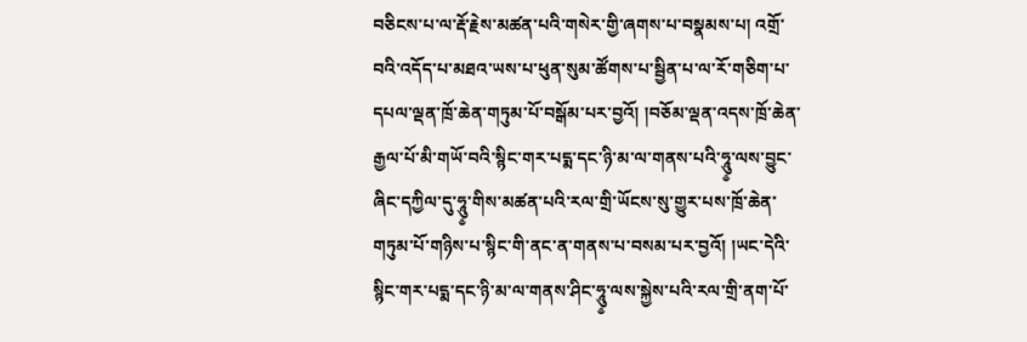བཅིངས་པ་ལ་རྡོ་རྗེས་མཚན་པའི་གསེར་གྱི་ཞགས་པ་བསྣམས་པ། འགྲོ་བའི་འདོད་པ་མཐའ་ཡས་པ་ཕུན་སུམ་ཚོགས་པ་སྦྱིན་པ་ལ་རོ་གཅིག་པ་དཔལ་ལྡན་ཁྲོ་ཆེན་གཏུམ་པོ་བསྒོམ་པར་བྱའོ། །བཅོམ་ལྡན་འདས་ཁྲོ་ཆེན་རྒྱལ་པོ་མི་གཡོ་བའི་སྙིང་གར་པདྨ་དང་ཉི་མ་ལ་གནས་པའི་ཧཱུ༵་ལས་བྱུང་ཞིང་དཀྱིལ་དུ་ཧཱུ༵་གིས་མཚན་པའི་རལ་གྲི་ཡོངས་སུ་གྱུར་པས་ཁྲོ་ཆེན་གཏུམ་པོ་གཉིས་པ་སྙིང་གི་ནང་ན་གནས་པ་བསམ་པར་བྱའོ། །ཡང་དེའི་སྙིང་གར་པདྨ་དང་ཉི་མ་ལ་གནས་ཤིང་ཧཱུ༵་ལས་སྐྱེས་པའི་རལ་གྲི་ནག་པོ་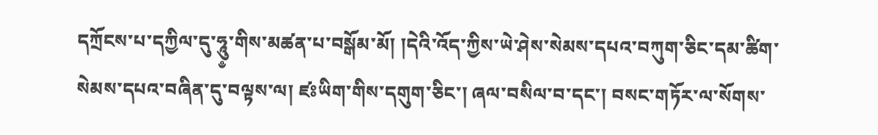དཀྲོངས་པ་དཀྱིལ་དུ་ཧཱུ༵་གིས་མཚན་པ་བསྒོམ་མོ། །དེའི་འོད་ཀྱིས་ཡེ་ཤེས་སེམས་དཔའ་བཀུག་ཅིང་དམ་ཚིག་སེམས་དཔའ་བཞིན་དུ་བལྟས་ལ། ཛཿཡིག་གིས་དགུག་ཅིང་། ཞལ་བསིལ་བ་དང་། བསང་གཏོར་ལ་སོགས་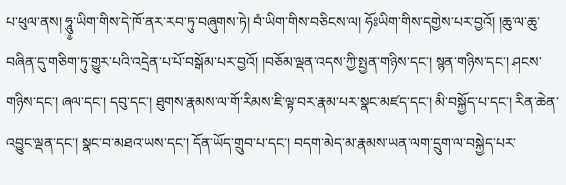པ་ཕུལ་ནས། ཧཱུ༵་ཡིག་གིས་དེ་ཁོ་ནར་རབ་ཏུ་བཞུགས་ཏེ། བཾ་ཡིག་གིས་བཅིངས་ལ། ཧོཿཡིག་གིས་དགྱེས་པར་བྱའོ། །ཆུ་ལ་ཆུ་བཞིན་དུ་གཅིག་ཏུ་གྱུར་པའི་འདྲེན་པ་པོ་བསྒོམ་པར་བྱའོ། །བཅོམ་ལྡན་འདས་ཀྱི་སྤྱན་གཉིས་དང་། སྙན་གཉིས་དང་། ཤངས་གཉིས་དང་། ཞལ་དང་། དབུ་དང་། ཐུགས་རྣམས་ལ་གོ་རིམས་ཇི་ལྟ་བར་རྣམ་པར་སྣང་མཛད་དང་། མི་བསྐྱོད་པ་དང་། རིན་ཆེན་འབྱུང་ལྡན་དང་། སྣང་བ་མཐའ་ཡས་དང་། དོན་ཡོད་གྲུབ་པ་དང་། བདག་མེད་མ་རྣམས་ཡན་ལག་དྲུག་ལ་བསྐྱེད་པར་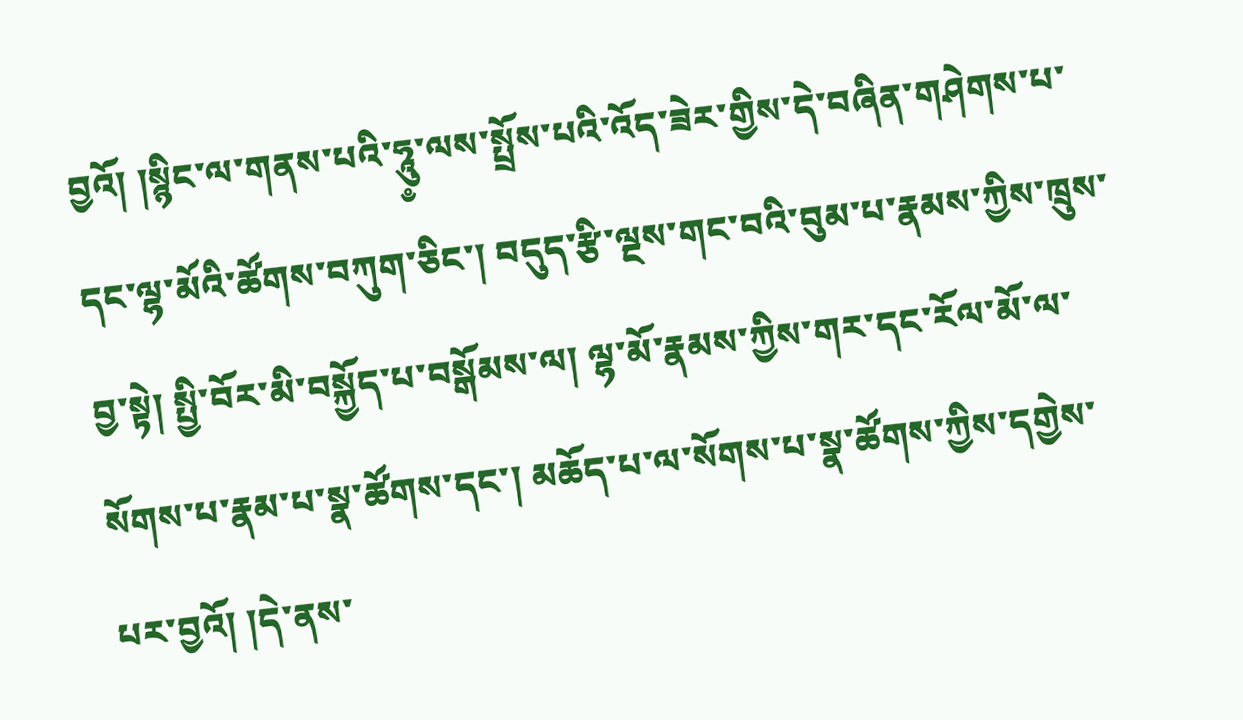བྱའོ། །སྙིང་ལ་གནས་པའི་ཧཱུ༵་ལས་སྤྲོས་པའི་འོད་ཟེར་གྱིས་དེ་བཞིན་གཤེགས་པ་དང་ལྷ་མོའི་ཚོགས་བཀུག་ཅིང་། བདུད་རྩི་ལྔས་གང་བའི་བུམ་པ་རྣམས་ཀྱིས་ཁྲུས་བྱ་སྟེ། སྤྱི་བོར་མི་བསྐྱོད་པ་བསྒོམས་ལ། ལྷ་མོ་རྣམས་ཀྱིས་གར་དང་རོལ་མོ་ལ་སོགས་པ་རྣམ་པ་སྣ་ཚོགས་དང་། མཆོད་པ་ལ་སོགས་པ་སྣ་ཚོགས་ཀྱིས་དགྱེས་པར་བྱའོ། །དེ་ནས་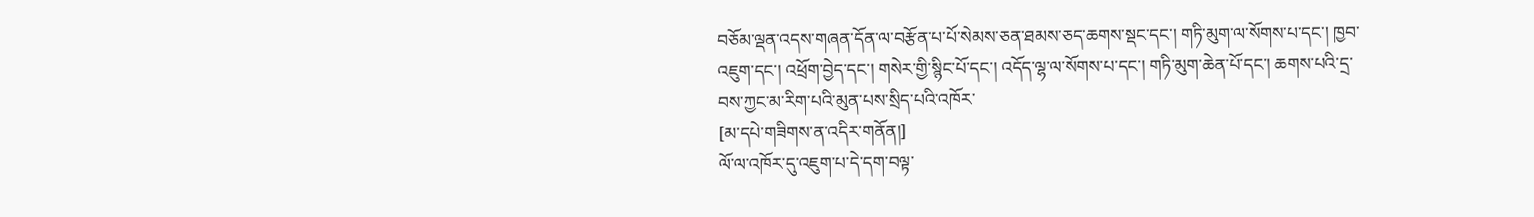བཅོམ་ལྡན་འདས་གཞན་དོན་ལ་བརྩོན་པ་པོ་སེམས་ཅན་ཐམས་ཅད་ཆགས་སྡང་དང་། གཏི་མུག་ལ་སོགས་པ་དང་། ཁྱབ་འཇུག་དང་། འཕྲོག་བྱེད་དང་། གསེར་གྱི་སྙིང་པོ་དང་། འདོད་ལྷ་ལ་སོགས་པ་དང་། གཏི་མུག་ཆེན་པོ་དང་། ཆགས་པའི་དྲ་བས་ཀྱང་མ་རིག་པའི་མུན་པས་སྲིད་པའི་འཁོར་
[མ་དཔེ་གཟིགས་ན་འདིར་གནོན།]
ལོ་ལ་འཁོར་དུ་འཇུག་པ་དེ་དག་བལྟ་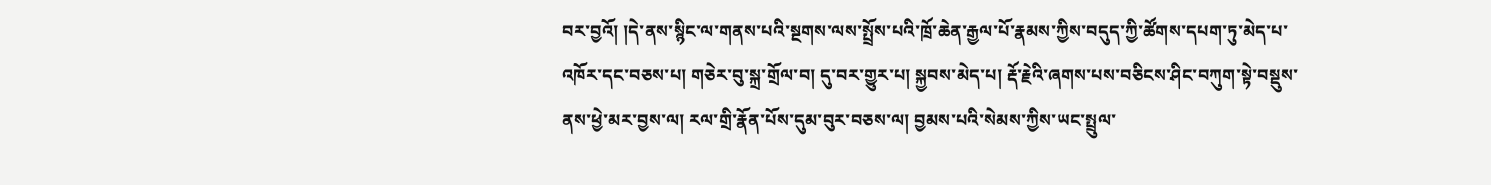བར་བྱའོ། །དེ་ནས་སྙིང་ལ་གནས་པའི་སྔགས་ལས་སྤྲོས་པའི་ཁྲོ་ཆེན་རྒྱལ་པོ་རྣམས་ཀྱིས་བདུད་ཀྱི་ཚོགས་དཔག་ཏུ་མེད་པ་འཁོར་དང་བཅས་པ། གཅེར་བུ་སྐྲ་གྲོལ་བ། དུ་བར་གྱུར་པ། སྐྱབས་མེད་པ། རྡོ་རྗེའི་ཞགས་པས་བཅིངས་ཤིང་བཀུག་སྟེ་བསྡུས་ནས་ཕྱེ་མར་བྱས་ལ། རལ་གྲི་རྣོན་པོས་དུམ་བུར་བཅས་ལ། བྱམས་པའི་སེམས་ཀྱིས་ཡང་སྤྲུལ་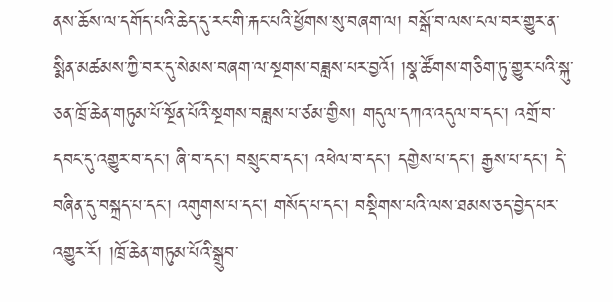ནས་ཆོས་ལ་དགོད་པའི་ཆེད་དུ་རང་གི་རྐང་པའི་ཕྱོགས་སུ་བཞག་ལ། བསྒོ་བ་ལས་ངལ་བར་གྱུར་ན་སྨིན་མཚམས་ཀྱི་བར་དུ་སེམས་བཞག་ལ་སྔགས་བཟླས་པར་བྱའོ། །སྣ་ཚོགས་གཅིག་ཏུ་གྱུར་པའི་སྐུ་ཅན་ཁྲོ་ཆེན་གཏུམ་པོ་སྔོན་པོའི་སྔགས་བཟླས་པ་ཙམ་གྱིས། གདུལ་དཀའ་འདུལ་བ་དང་། འགྲོ་བ་དབང་དུ་འགྱུར་བ་དང་། ཞི་བ་དང་། བསྲུང་བ་དང་། འཕེལ་བ་དང་། དགྱེས་པ་དང་། རྒྱས་པ་དང་། དེ་བཞིན་དུ་བསྐྲད་པ་དང་། འགུགས་པ་དང། གསོད་པ་དང་། བསྡིགས་པའི་ལས་ཐམས་ཅད་བྱེད་པར་འགྱུར་རོ། །ཁྲོ་ཆེན་གཏུམ་པོའི་སྒྲུབ་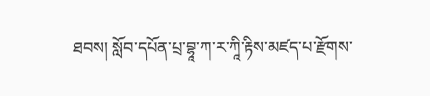ཐབས། སློབ་དཔོན་པྲ་བྷཱ་ཀ་ར་ཀཱི་རྟིས་མཛད་པ་རྫོགས་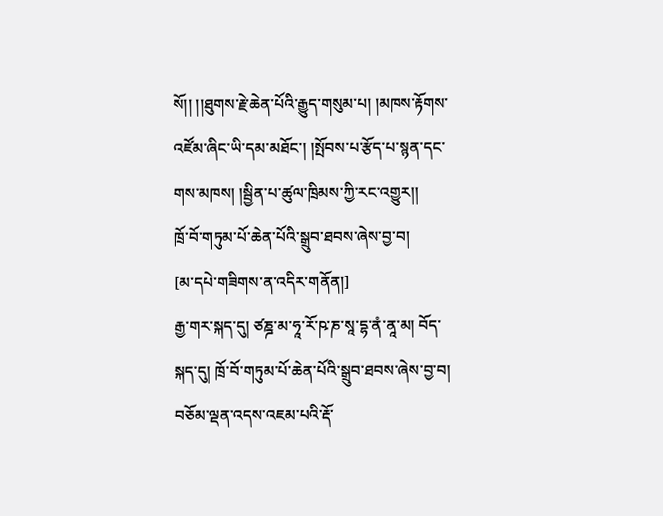སོ།། །།ཐུགས་རྗེ་ཆེན་པོའི་རྒྱུད་གསུམ་པ། །མཁས་རྟོགས་འཛོམ་ཞིང་ཡི་དམ་མཐོང་། །སྤོབས་པ་རྩོད་པ་སྙན་དང་གས་མཁས། །སྦྱིན་པ་ཚུལ་ཁྲིམས་ཀྱི་རང་འགྱུར།།
ཁྲོ་བོ་གཏུམ་པོ་ཆེན་པོའི་སྒྲུབ་ཐབས་ཞེས་བྱ་བ།
[མ་དཔེ་གཟིགས་ན་འདིར་གནོན།]
རྒྱ་གར་སྐད་དུ། ཙཎྜ་མ་ཧཱ་རོ་ཥ་ཎ་སཱ་དྷ་ནཾ་ནཱ་མ། བོད་སྐད་དུ། ཁྲོ་བོ་གཏུམ་པོ་ཆེན་པོའི་སྒྲུབ་ཐབས་ཞེས་བྱ་བ། བཅོམ་ལྡན་འདས་འཇམ་པའི་རྡོ་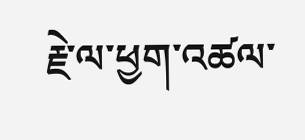རྗེ་ལ་ཕྱག་འཚལ་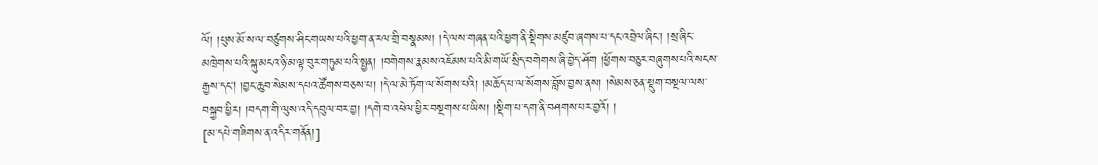ལོ། །པུས་མོ་ས་ལ་བཙུགས་ཤིང་གཡས་པའི་ཕྱག་ན་རལ་གྲི་བསྣམས། །དེ་ལས་གཞན་པའི་ཕྱག་ནི་སྡིགས་མཛུབ་ཞགས་པ་དང་འབྲེལ་ཞིང་། །སྲ་ཞིང་མཁྲེགས་པའི་སྐུ་མངའ་ཉི་མ་ལྟ་བུར་གཏུམ་པའི་སྤྱན། །བགེགས་རྣམས་འཇོམས་པའི་མི་གཡོ་སྲིད་བགེགས་ཞི་བྱེད་ཤོག །ཕྱོགས་བཅུར་བཞུགས་པའི་སངས་རྒྱས་དང། །བྱང་ཆུབ་སེམས་དཔའ་ཚོགས་བཅས་པ། །དེ་ལ་མེ་ཏོག་ལ་སོགས་པའི། །མཆོད་པ་ལ་སོགས་བློས་བྱས་ནས། །སེམས་ཅན་སྡུག་བསྔལ་ལས་བསྐྱབ་ཕྱིར། །བདག་གི་ལུས་འདི་དབུལ་བར་བྱ། །དགེ་བ་འཕེལ་ཕྱིར་བསྔགས་པ་ཡིས། །སྡིག་པ་དག་ནི་བཤགས་པར་བྱའོ། །
[མ་དཔེ་གཟིགས་ན་འདིར་གནོན།]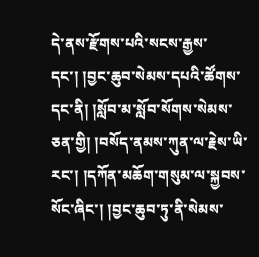དེ་ནས་རྫོགས་པའི་སངས་རྒྱས་དང་། །བྱང་ཆུབ་སེམས་དཔའི་ཚོགས་དང་ནི། །སློབ་མ་སློབ་སོགས་སེམས་ཅན་གྱི། །བསོད་ནམས་ཀུན་ལ་རྗེས་ཡི་རང་། །དཀོན་མཆོག་གསུམ་ལ་སྐྱབས་སོང་ཞིང་། །བྱང་ཆུབ་ཏུ་ནི་སེམས་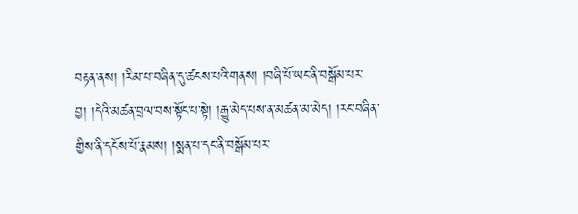བརྟན་ནས། །རིམ་པ་བཞིན་དུ་ཚངས་པའི་གནས། །བཞི་པོ་ཡང་ནི་བསྒོམ་པར་བྱ། །དེའི་མཚན་བྲལ་བས་སྟོང་པ་སྟེ། །རྒྱུ་མེད་པས་ན་མཚན་མ་མེད། །རང་བཞིན་གྱིས་ནི་དངོས་པོ་རྣམས། །སྨན་པ་དང་ནི་བསྒོམ་པར་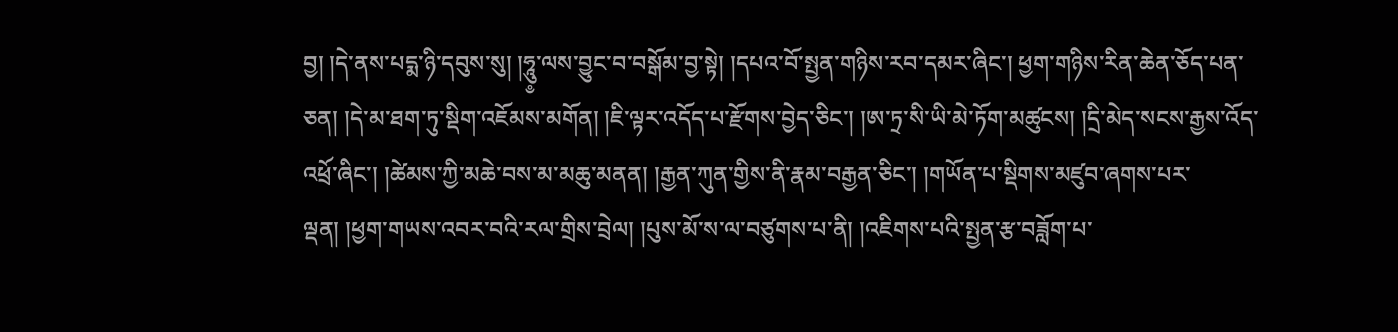བྱ། །དེ་ནས་པདྨ་ཉི་དབུས་སུ། །ཧཱུ༵་ལས་བྱུང་བ་བསྒོམ་བྱ་སྟེ། །དཔའ་བོ་སྤྱན་གཉིས་རབ་དམར་ཞིང་། ཕྱག་གཉིས་རིན་ཆེན་ཅོད་པན་ཅན། །དེ་མ་ཐག་ཏུ་སྡིག་འཇོམས་མགོན། །ཇི་ལྟར་འདོད་པ་རྫོགས་བྱེད་ཅིང་། །ཨ་ཏྲ་སི་ཡི་མེ་ཏོག་མཚུངས། །དྲི་མེད་སངས་རྒྱས་འོད་འཕྲོ་ཞིང་། །ཚེམས་ཀྱི་མཆེ་བས་མ་མཆུ་མནན། །རྒྱན་ཀུན་གྱིས་ནི་རྣམ་བརྒྱན་ཅིང་། །གཡོན་པ་སྡིགས་མཛུབ་ཞགས་པར་ལྡན། །ཕྱག་གཡས་འབར་བའི་རལ་གྲིས་བྲེལ། །པུས་མོ་ས་ལ་བཙུགས་པ་ནི། །འཇིགས་པའི་སྤྱན་རྩ་བཟློག་པ་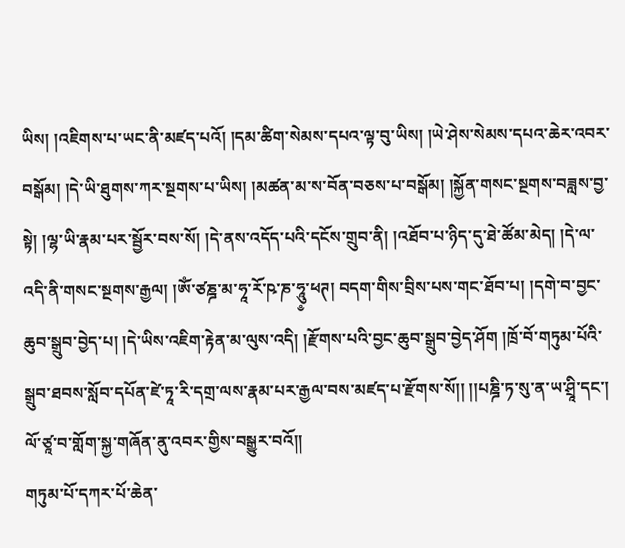ཡིས། །འཇིགས་པ་ཡང་ནི་མཛད་པའོ། །དམ་ཚིག་སེམས་དཔའ་ལྟ་བུ་ཡིས། །ཡེ་ཤེས་སེམས་དཔའ་ཆེར་འབར་བསྒོམ། །དེ་ཡི་ཐུགས་ཀར་སྔགས་པ་ཡིས། །མཚན་མ་ས་བོན་བཅས་པ་བསྒོམ། །སྐྱོན་གསང་སྔགས་བཟླས་བྱ་སྟེ། །ལྷ་ཡི་རྣམ་པར་སྦྱོར་བས་སོ། །དེ་ནས་འདོད་པའི་དངོས་གྲུབ་ནི། །འཐོབ་པ་ཉིད་དུ་ཐེ་ཚོམ་མེད། །དེ་ལ་འདི་ནི་གསང་སྔགས་རྒྱལ། །ཨོཾ་ཙཎྜ་མ་ཧཱ་རོ་ཥ་ཎ་ཧཱུ༵་ཕཊ། བདག་གིས་བྲིས་པས་གང་ཐོབ་པ། །དགེ་བ་བྱང་ཆུབ་སྒྲུབ་བྱེད་པ། །དེ་ཡིས་འཇིག་རྟེན་མ་ལུས་འདི། །རྫོགས་པའི་བྱང་ཆུབ་སྒྲུབ་བྱེད་ཤོག །ཁྲོ་བོ་གཏུམ་པོའི་སྒྲུབ་ཐབས་སློབ་དཔོན་ཛེ་ཏཱ་རི་དགྲ་ལས་རྣམ་པར་རྒྱལ་བས་མཛད་པ་རྫོགས་སོ།། །།པཎྜི་ཏ་སུ་ན་ཡ་ཤྲཱི་དང་། ལོ་ཙཱ་བ་གློག་སྐྱ་གཞོན་ནུ་འབར་གྱིས་བསྒྱུར་བའོ།།
གཏུམ་པོ་དཀར་པོ་ཆེན་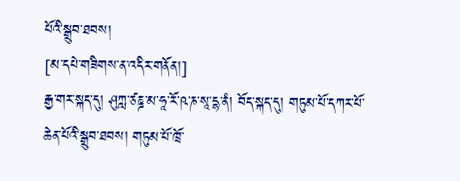པོའི་སྒྲུབ་ཐབས།
[མ་དཔེ་གཟིགས་ན་འདིར་གནོན།]
རྒྱ་གར་སྐད་དུ། ཤུཀླ་ཙཎྜ་མ་ཧཱ་རོ་ཥ་ཎ་སཱ་དྷ་ནཾ། བོད་སྐད་དུ། གཏུམ་པོ་དཀར་པོ་ཆེན་པོའི་སྒྲུབ་ཐབས། གཏུམ་པོ་ཁྲོ་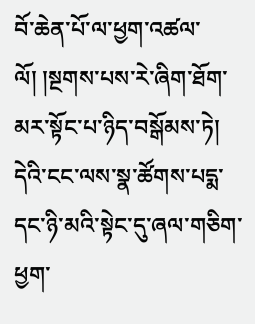བོ་ཆེན་པོ་ལ་ཕྱག་འཚལ་ལོ། །སྔགས་པས་རེ་ཞིག་ཐོག་མར་སྟོང་པ་ཉིད་བསྒོམས་ཏེ། དེའི་ངང་ལས་སྣ་ཚོགས་པདྨ་དང་ཉི་མའི་སྟེང་དུ་ཞལ་གཅིག་ཕྱག་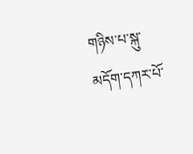གཉིས་པ་སྐུ་མདོག་དཀར་པོ་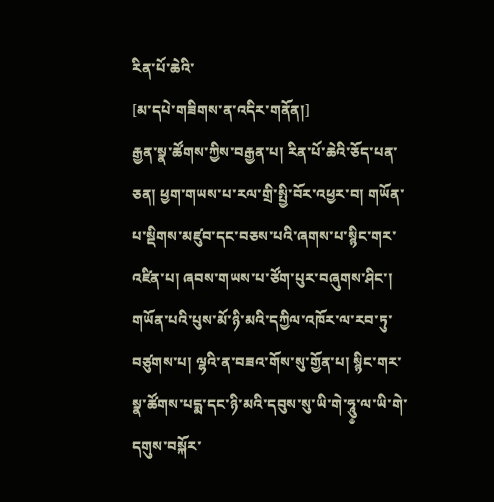རིན་པོ་ཆེའི་
[མ་དཔེ་གཟིགས་ན་འདིར་གནོན།]
རྒྱན་སྣ་ཚོགས་ཀྱིས་བརྒྱན་པ། རིན་པོ་ཆེའི་ཅོད་པན་ཅན། ཕྱག་གཡས་པ་རལ་གྲི་སྤྱི་བོར་འཕྱར་བ། གཡོན་པ་སྡིགས་མཛུབ་དང་བཅས་པའི་ཞགས་པ་སྙིང་གར་འཛིན་པ། ཞབས་གཡས་པ་ཙོག་པུར་བཞུགས་ཤིང་། གཡོན་པའི་པུས་མོ་ཉི་མའི་དཀྱིལ་འཁོར་ལ་རབ་ཏུ་བཙུགས་པ། ལྷའི་ན་བཟའ་གོས་སུ་གྱོན་པ། སྙིང་གར་སྣ་ཚོགས་པདྨ་དང་ཉི་མའི་དབུས་སུ་ཡི་གེ་ཧཱུ༵་ལ་ཡི་གེ་དགུས་བསྐོར་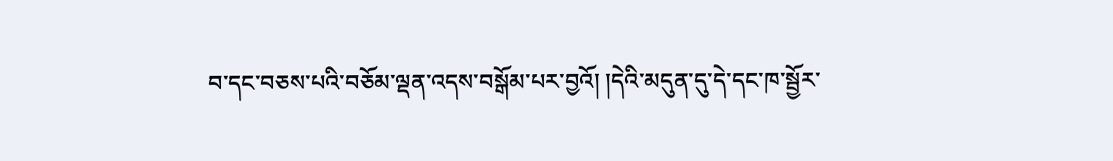བ་དང་བཅས་པའི་བཅོམ་ལྡན་འདས་བསྒོམ་པར་བྱའོ། །དེའི་མདུན་དུ་དེ་དང་ཁ་སྦྱོར་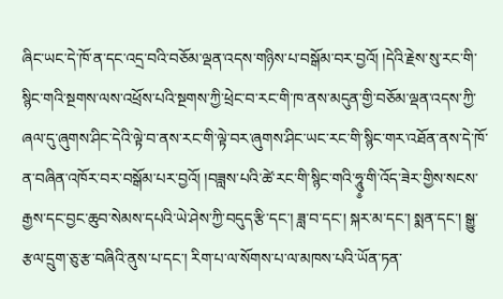ཞིང་ཡང་དེ་ཁོ་ན་དང་འདྲ་བའི་བཅོམ་ལྡན་འདས་གཉིས་པ་བསྒོམ་བར་བྱའོ། །དེའི་རྗེས་སུ་རང་གི་སྙིང་གའི་སྔགས་ལས་འཕྲོས་པའི་སྔགས་ཀྱི་ཕྲེང་བ་རང་གི་ཁ་ནས་མདུན་གྱི་བཅོམ་ལྡན་འདས་ཀྱི་ཞལ་དུ་ཞུགས་ཤིང་དེའི་ལྟེ་བ་ནས་རང་གི་ལྟེ་བར་ཞུགས་ཤིང་ཡང་རང་གི་སྙིང་གར་འཐོན་ནས་དེ་ཁོ་ན་བཞིན་འཁོར་བར་བསྒོམ་པར་བྱའོ། །བཟླས་པའི་ཚེ་རང་གི་སྙིང་གའི་ཧཱུ༵་གི་འོད་ཟེར་གྱིས་སངས་རྒྱས་དང་བྱང་ཆུབ་སེམས་དཔའི་ཡེ་ཤེས་ཀྱི་བདུད་རྩི་དང་། ཟླ་བ་དང་། སྐར་མ་དང་། སྨན་དང་། སྒྱུ་རྩལ་དྲུག་ཅུ་རྩ་བཞིའི་ནུས་པ་དང་། རིག་པ་ལ་སོགས་པ་ལ་མཁས་པའི་ཡོན་ཏན་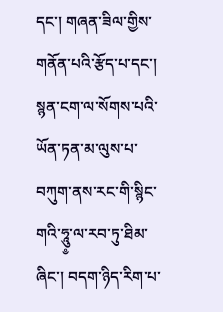དང་། གཞན་ཟིལ་གྱིས་གནོན་པའི་རྩོད་པ་དང་། སྙན་ངག་ལ་སོགས་པའི་ཡོན་ཏན་མ་ལུས་པ་བཀུག་ནས་རང་གི་སྙིང་གའི་ཧཱུ༵་ལ་རབ་ཏུ་ཐིམ་ཞིང་། བདག་ཉིད་རིག་པ་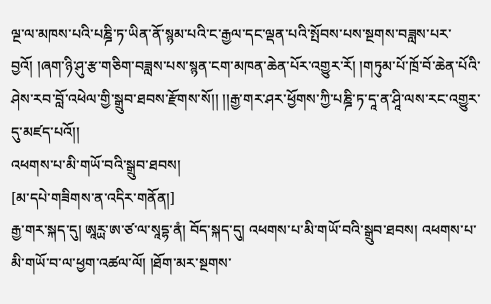ལྔ་ལ་མཁས་པའི་པཎྜི་ཏ་ཡིན་ནོ་སྙམ་པའི་ང་རྒྱལ་དང་ལྡན་པའི་སྤོབས་པས་སྔགས་བཟླས་པར་བྱའོ། །ཞག་ཉི་ཤུ་རྩ་གཅིག་བཟླས་པས་སྙན་ངག་མཁན་ཆེན་པོར་འགྱུར་རོ། །གཏུམ་པོ་ཁྲོ་བོ་ཆེན་པོའི་ཤེས་རབ་བློ་འཕེལ་གྱི་སྒྲུབ་ཐབས་རྫོགས་སོ།། །།རྒྱ་གར་ཤར་ཕྱོགས་ཀྱི་པཎྜི་ཏ་དཱ་ན་ཤཱི་ལས་རང་འགྱུར་དུ་མཛད་པའོ།།
འཕགས་པ་མི་གཡོ་བའི་སྒྲུབ་ཐབས།
[མ་དཔེ་གཟིགས་ན་འདིར་གནོན།]
རྒྱ་གར་སྐད་དུ། ཨཱཪྻ་ཨ་ཙ་ལ་སཱདྷ་ནཾ། བོད་སྐད་དུ། འཕགས་པ་མི་གཡོ་བའི་སྒྲུབ་ཐབས། འཕགས་པ་མི་གཡོ་བ་ལ་ཕྱག་འཚལ་ལོ། །ཐོག་མར་སྔགས་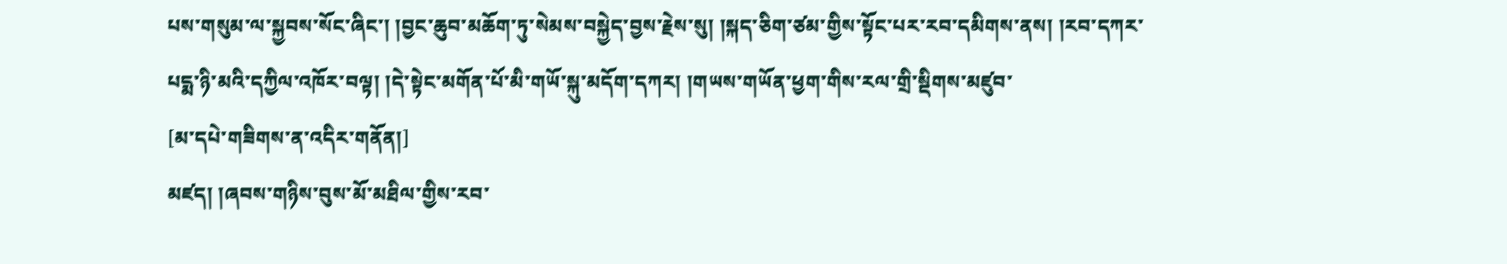པས་གསུམ་ལ་སྐྱབས་སོང་ཞིང་། །བྱང་ཆུབ་མཆོག་ཏུ་སེམས་བསྐྱེད་བྱས་རྗེས་སུ། །སྐད་ཅིག་ཙམ་གྱིས་སྟོང་པར་རབ་དམིགས་ནས། །རབ་དཀར་པདྨ་ཉི་མའི་དཀྱིལ་འཁོར་བལྟ། །དེ་སྟེང་མགོན་པོ་མི་གཡོ་སྐུ་མདོག་དཀར། །གཡས་གཡོན་ཕྱག་གིས་རལ་གྲི་སྡིགས་མཛུབ་
[མ་དཔེ་གཟིགས་ན་འདིར་གནོན།]
མཛད། །ཞབས་གཉིས་བུས་མོ་མཐིལ་གྱིས་རབ་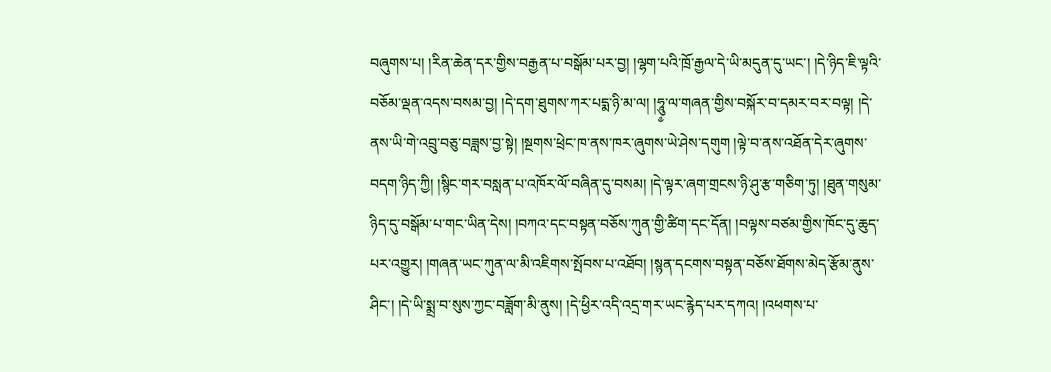བཞུགས་པ། །རིན་ཆེན་དར་གྱིས་བརྒྱན་པ་བསྒོམ་པར་བྱ། །ལྷག་པའི་ཁྲོ་རྒྱལ་དེ་ཡི་མདུན་དུ་ཡང་། །དེ་ཉིད་ཇི་ལྟའི་བཅོམ་ལྡན་འདས་བསམ་བྱ། །དེ་དག་ཐུགས་ཀར་པདྨ་ཉི་མ་ལ། །ཧཱུ༵་ལ་གཞན་གྱིས་བསྐོར་བ་དམར་བར་བལྟ། །དེ་ནས་ཡི་གེ་འབྲུ་བཅུ་བཟླས་བྱ་སྟེ། །སྔགས་ཕྲེང་ཁ་ནས་ཁར་ཞུགས་ཡེ་ཤེས་དགུག །ལྟེ་བ་ནས་འཐོན་དེར་ཞུགས་བདག་ཉིད་ཀྱི། །སྙིང་གར་བསླན་པ་འཁོར་ལོ་བཞིན་དུ་བསམ། །དེ་ལྟར་ཞག་གྲངས་ཉི་ཤུ་རྩ་གཅིག་ཏུ། །ཐུན་གསུམ་ཉིད་དུ་བསྒོམ་པ་གང་ཡིན་དེས། །བཀའ་དང་བསྟན་བཅོས་ཀུན་གྱི་ཚིག་དང་དོན། །བལྟས་བཙམ་གྱིས་ཁོང་དུ་ཆུད་པར་འགྱུར། །གཞན་ཡང་ཀུན་ལ་མི་འཇིགས་སྤོབས་པ་འཐོབ། །སྙན་དངགས་བསྟན་བཅོས་ཐོགས་མེད་རྩོམ་ནུས་ཤིང་། །དེ་ཡི་སྨྲ་བ་སུས་ཀྱང་བཟློག་མི་ནུས། །དེ་ཕྱིར་འདི་འདྲ་གར་ཡང་རྙེད་པར་དཀའ། །འཕགས་པ་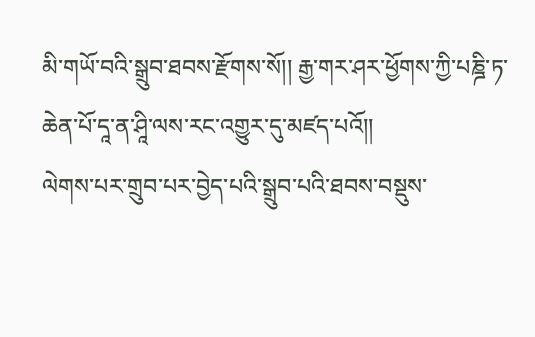མི་གཡོ་བའི་སྒྲུབ་ཐབས་རྫོགས་སོ།། རྒྱ་གར་ཤར་ཕྱོགས་ཀྱི་པཎྜི་ཏ་ཆེན་པོ་དཱ་ན་ཤཱི་ལས་རང་འགྱུར་དུ་མཛད་པའོ།།
ལེགས་པར་གྲུབ་པར་བྱེད་པའི་སྒྲུབ་པའི་ཐབས་བསྡུས་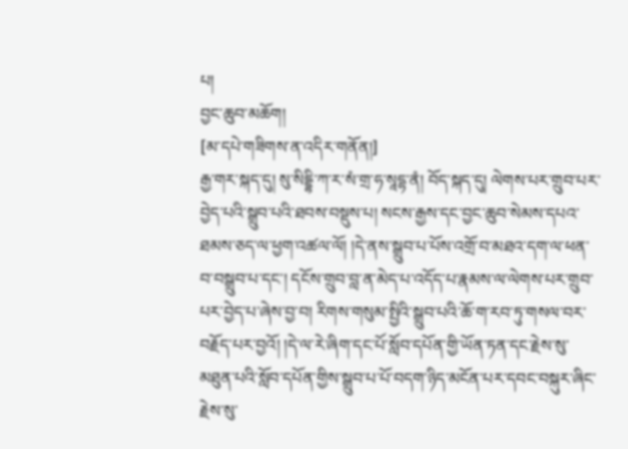པ།
བྱང་ཆུབ་མཆོག།
[མ་དཔེ་གཟིགས་ན་འདིར་གནོན།]
རྒྱ་གར་སྐད་དུ། སུ་སིདྡྷི་ཀ་ར་སཾ་གྲ་ཧ་སཱདྷ་ནཾ། བོད་སྐད་དུ། ལེགས་པར་གྲུབ་པར་བྱེད་པའི་སྒྲུབ་པའི་ཐབས་བསྡུས་པ། སངས་རྒྱས་དང་བྱང་ཆུབ་སེམས་དཔའ་ཐམས་ཅད་ལ་ཕྱག་འཚལ་ལོ། །དེ་ནས་སྒྲུབ་པ་པོས་འགྲོ་བ་མཐའ་དག་ལ་ཕན་བ་བསྒྲུབ་པ་དང་། དངོས་གྲུབ་བླ་ན་མེད་པ་འདོད་པ་རྣམས་ལ་ལེགས་པར་གྲུབ་པར་བྱེད་པ་ཞེས་བྱ་བ། རིགས་གསུམ་སྤྱིའི་སྒྲུབ་པའི་ཆོ་ག་རབ་ཏུ་གསལ་བར་བརྗོད་པར་བྱའོ། །དེ་ལ་རེ་ཞིག་དང་པོ་སློབ་དཔོན་གྱི་ཡོན་ཏན་དང་རྗེས་སུ་མཐུན་པའི་སློབ་དཔོན་གྱིས་སྒྲུབ་པ་པོ་བདག་ཉིད་མངོན་པར་དབང་བསྐུར་ཞིང་རྗེས་སུ་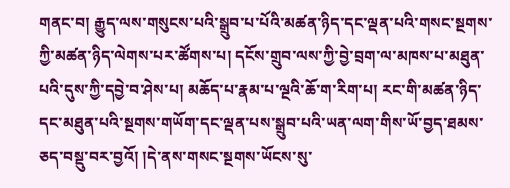གནང་བ། རྒྱུད་ལས་གསུངས་པའི་སྒྲུབ་པ་པོའི་མཚན་ཉིད་དང་ལྡན་པའི་གསང་སྔགས་ཀྱི་མཚན་ཉིད་ལེགས་པར་ཚོགས་པ། དངོས་གྲུབ་ལས་ཀྱི་བྱེ་བྲག་ལ་མཁས་པ་མཐུན་པའི་དུས་ཀྱི་དབྱེ་བ་ཤེས་པ། མཆོད་པ་རྣམ་པ་ལྔའི་ཆོ་ག་རིག་པ། རང་གི་མཚན་ཉིད་དང་མཐུན་པའི་སྔགས་གཡོག་དང་ལྡན་པས་སྒྲུབ་པའི་ཡན་ལག་གིས་ཡོ་བྱད་ཐམས་ཅད་བསྡུ་བར་བྱའོ། །དེ་ནས་གསང་སྔགས་ཡོངས་སུ་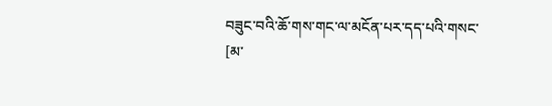བཟུང་བའི་ཆོ་གས་གང་ལ་མངོན་པར་དད་པའི་གསང་
[མ་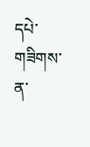དཔེ་གཟིགས་ན་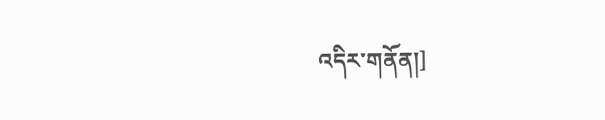འདིར་གནོན།]